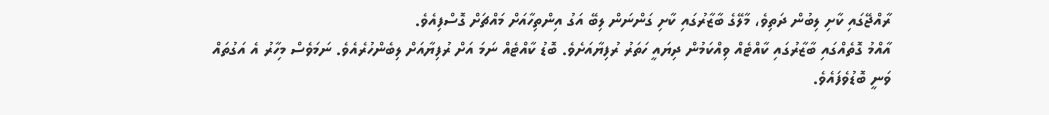ރާއްޖޭގައި ކާށި ލިބުން ދަތިވެ، މާލޭގެ ބާޒާރުގައި ކާށި ގަންނަން ލިބޭ އަގު އިންތިހާއަށް މައްޗަށް ގޮސްފިއެވެ.
އާއްމު ގޮތެއްގައި ބާޒާރުގައި ކާއްޓެއް ވިއްކަމުން ދިޔައީ ހަތަރު ރުފިޔާއަށެވެ. ބޮޑު ކާއްޓެއް ނަމަ އަށް ރުފިޔާއަށް ލިބެންހުރެއެވެ. ނަމަވެސް މިހާރު އެ އަގުތައް ވަނީ ބޮޑުވެފައެވެ.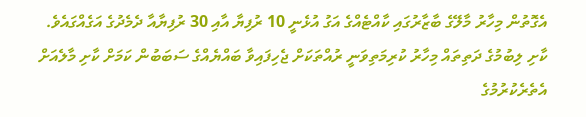އެގޮތުން މިހާރު މާލޭގެ ބާޒާރުގައި ކާއްޓެއްގެ އަގު އުޅެނީ 10 ރުފިޔާ އާއި 30 ރުފިޔާއާ ދެމެދުގެ އަގެއްގައެވެ.
ކާށި ލިބުމުގެ ދަތިތައް މިހާރު ކުރިމަތިވަނީ ރުއްތަކަށް ޖެހިފައިވާ ބައްޔެއްގެ ސަބަބުން ކަމަށް ކާށި މާލެއަށް އެތެރެކުރުމުގެ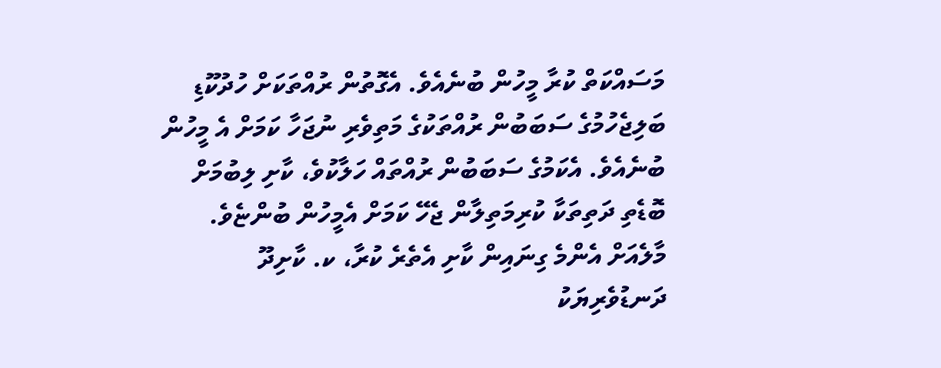މަސައްކަތް ކުރާ މީހުން ބުނެއެވެ. އެގޮތުން ރުއްތަކަށް ހުދުކޫޑި ބަލިޖެހުމުގެ ސަބަބުން ރުއްތަކުގެ މަތިވެރި ނުޖަހާ ކަމަށް އެ މީހުން ބުނެއެވެ. އެކަމުގެ ސަބަބުން ރުއްތައް ހަލާކުވެ، ކާށި ލިބުމަށް ބޮޑެތި ދަތިތަކާ ކުރިމަތިލާން ޖެހޭ ކަމަށް އެމީހުން ބުންޏެވެ.
މާލެއަށް އެންމެ ގިނައިން ކާށި އެތެރެ ކުރާ، ކ. ކާށިދޫ ދަނޑުވެރިޔަކު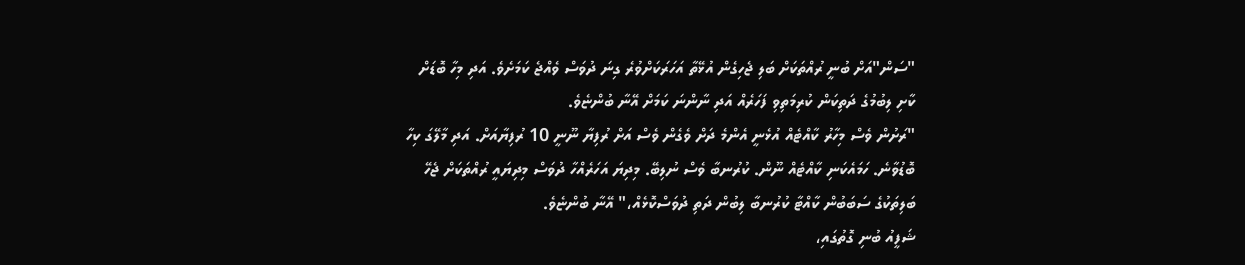"ސަން"އަށް ބުނީ ރުއްތަކަށް ބަލި ޖެހިގެން އުޅޭތާ އަހަރަކަށްވުރެ ގިނަ ދުވަސް ވެއްޖެ ކަމަށެވެ. އަދި މިހާ ބޮޑަށް ކާށި ލިބުމުގެ ދަތިކަން ކުރިމަތިވި ފަހަރެއް އަދި ނާންނަ ކަމަށް އޭނާ ބުންޏެވެ.
"ރަށުން ވެސް މިހާރު ކާއްޓެއް އުޅެނީ އެންމެ ދަށް ވެގެން ވެސް އަށް ރުފިޔާ ނޫނީ 10 ރުފިޔާއަށް. އަދި މާލޭގަ ކިހާ ބޮޑުވާނެ. ހަމައެކަނި ކާއްޓެއް ނޫން. ކުރުނބާ ވެސް ނުލިބޭ. މިދިޔަ އަހަރެއްހާ ދުވަސް މިދިޔައީ ރުއްތަކަށް ޖެހޭ ބަލިތަކުގެ ސަބަބުން ކާއްޓާ ކުރުނބާ ލިބުން ދަތި ދުވަސްކޮޅެއް،" އޭނާ ބުންޏެވެ.
ޝަފީއު ބުނި ގޮތުގައި،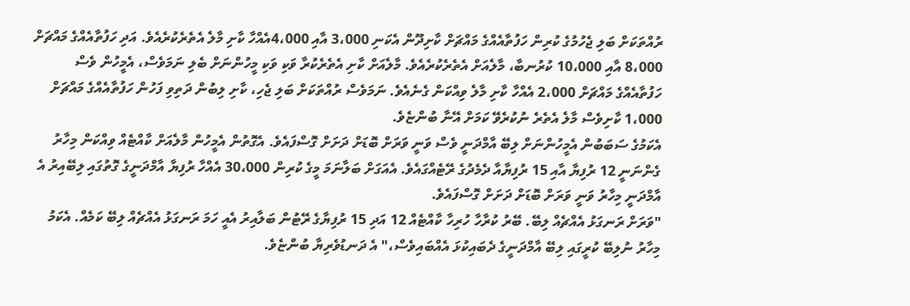ރުއްތަކަށް ބަލި ޖެހުމުގެ ކުރިން ހަފުތާއެއްގެ މައްޗަށް ކާށިދޫން އެކަނި 3،000 އާއި 4،000އެއްހާ ކާށި މާލެ އެތެރެކުރެއެވެ. އަދި ހަފުތާއެއްގެ މައްޗަށް 8،000 އާއި 10،000 ކުރުނބާ، މާލެއަށް އެތެރެކުރެއެވެ. މާލެއަށް ކާށި އެތެރެކުރާ ވަކި ވަކި މީހުންނަށް ބެލި ނަމަވެސް، އެމީހުން ވެސް ހަފުތާއެއްގެ މައްޗަށް 2،000 އެއްހާ ކާށި މާލެ ވިއްކަން ގެނެއެވެ. ނަމަވެސް ރުއްތަކަށް ބަލި ޖެހި، ކާށި ލިބުން ދަތިވި ފަހުން ހަފުތާއެއްގެ މައްޗަށް 1،000 ކާށިވެސް މާލެ އެތެރެ ނުކުރެވޭ ކަމަށް އޭނާ ބުންޏެވެ.
އެކަމުގެ ސަބަބުން އެމީހުންނަށް ލިބޭ އާމްދަނީ ވެސް ވަނީ ވަރަށް ބޮޑަށް ދަށަށް ގޮސްފައެވެ. އެގޮތުން އެމީހުން މާލެއަށް ކާއްޓެއް ވިއްކަން މިހާރު ގެންނަނީ 12 ރުފިޔާ އާއި 15 ރުފިޔާއާ ދެމެދުގެ ރޭޓެއްގައެވެ. އެއަގަށް ބަލާނަމަ މީގެ ކުރިން 30،000 އެއްހާ ރުފިޔާ އާމްދަނީގެ ގޮތުގައި ލިބޭއިރު އެ އާމްދަނީ މިހާރު ވަނީ ވަރަށް ބޮޑަށް ދަށަށް ގޮސްފައެވެ.
"ވަރަށް ރަނގަޅު އެއްޗެއް ލިބޭ. ބޭރު ކުރާހާ ހުރިހާ ކާއްޓެއް 12 އަދި 15 ރުފިޔާގެ ރޭޓުން ބަލާއިރު އެއީ ހަމަ ރަނގަޅު އެއްޗެއް ލިބޭ ކަމެއް. އެކަމު މިހާރު ނުލިބޭ ކުރީގައި ލިބޭ އާމްދަނީގެ ދެބައިކުޅަ އެއްބައިވެސް،" އެ ދަނޑުވެރިޔާ ބުންޏެވެ.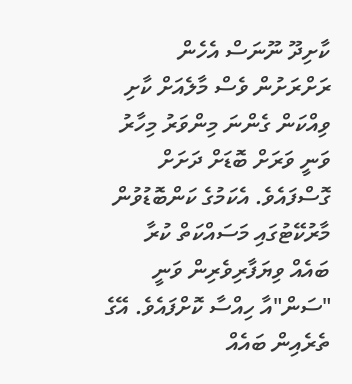ކާށިދޫ ނޫނަސް އެހެން ރަށްރަށުން ވެސް މާލެއަށް ކާށި ވިއްކަން ގެންނަ މިންވަރު މިހާރު ވަނީ ވަރަށް ބޮޑަށް ދަށަށް ގޮސްފައެވެ. އެކަމުގެ ކަންބޮޑުވުން މާރުކޭޓުގައި މަސައްކަތް ކުރާ ބައެއް ވިޔަފާރިވެރިން ވަނީ "ސަން"އާ ހިއްސާ ކޮށްފައެވެ. އޭގެ ތެރެއިން ބައެއް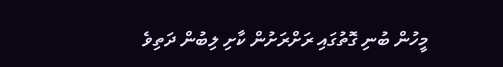މީހުން ބުނި ގޮތުގައި ރަށްރަށުން ކާށި ލިބުން ދަތިވެ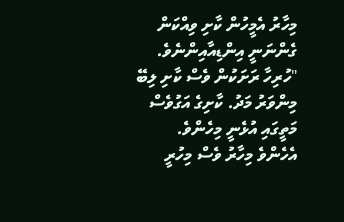މިހާރު އެމީހުން ކާށި ވިއްކަން ގެންނަނީ އިންޑިއާއިންނެވެ.
"ހުރިހާ ރަށަކުން ވެސް ކާށި ލިބޭ މިންވަރު މަދު. ކާށިގެ އަގުވެސް މަތީގައި އުޅެނީ މިހެންވެ. އެހެންވެ މިހާރު ވެސް މިހުރީ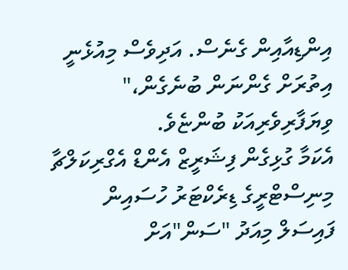އިންޑިއާއިން ގެނެސް. އަދިވެސް މިއުޅެނީ އިތުރަށް ގެންނަން ބުނެގެން،" ވިޔަފާރިވެރިއަކު ބުންޏެވެ.
އެކަމާ ގުޅިގެން ފިޝަރީޒް އެންޑް އެގްރިކަލްޗާ މިނިސްޓްރީގެ ޑިރެކްޓަރު ހުސައިން ފައިސަލް މިއަދު "ސަން"އަށް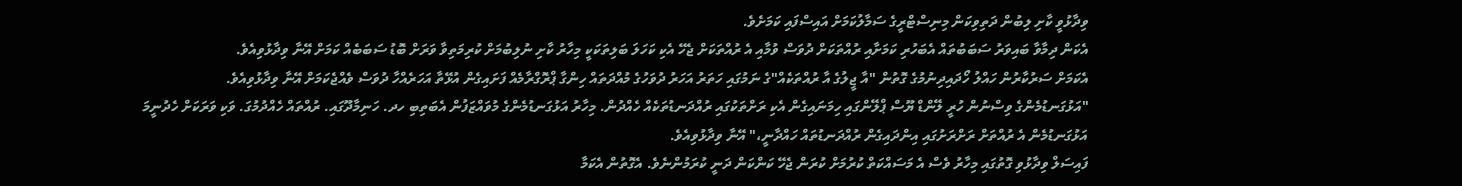ވިދާޅުވީ ކާށި ލިބުން ދަތިވިކަން މިނިސްޓްރީގެ ސަމާލުކަމަށް އައިސްފައި ކަމަށެވެ.
އެކަން ދިމާވާ ބައިވަރު ސަބަބުތައް އެބަހުރި ކަމަށާއި ރުއްތަކަށް ދުވަސް ވުމާއި އެ ރުއްތަކަށް ޖެހޭ އެކި ކަހަލަ ބަލިތަކަކީ މިހާރު ކާށި ނުލިބުމަށް ކުރިމަތިވާ ވަރަށް ބޮޑު ސަބަބެއް ކަމަށް އޭނާ ވިދާޅުވިއެވެ.
އެކަމަށް ސަރުކާރުން ހައްލު ހޯދައިދިނުމުގެ ގޮތުން "އާ ޖީލުގެ އާ ރުއްތަކެއް"ގެ ނަމުގައި ހަތަރު އަހަރު ދުވަހުގެ މުއްދަތައް ހިންގާ ޕްރޮގްރާމެއް ފަށައިގެން އުޅޭތާ އަހަރެއްހާ ދުވަސް ވެއްޖެކަމަށް އޭނާ ވިދާޅުވިއެވެ.
"އަޅުގަނޑުމެންގެ ވިސްނުން ހުރީ ލޭންޑް ޔޫސް ޕްލޭންގައި ހިމަނައިގެން އެކި ރަށްތަކުގައި ރުއްދަނޑުތަކެއް ހެއްދުން. މިހާރު އަޅުގަނޑުމެންގެ މުވައްޒަފުން އެބަތިބި ހދ. ހަނިމާދޫގައި. ރުއްތައް ހެއްދުމުގަ. ވަކި ވަރަކަށް ހެދުނީމަ އަޅުގަނޑުމެން އެ ރުއްތަށް ރަށްރަށުގައި އިންދައިގެން ރުއްދަނޑުތައް ހައްދާނީ،" އޭނާ ވިދާޅުވިއެވެ.
ފައިސަލް ވިދާޅުވި ގޮތުގައި މިހާރު ވެސް އެ މަސައްކަތް ކުރުމަށް ކުރަން ޖެހޭ ކަންކަން ދަނީ ކުރަމުންނެވެ. އެގޮތުން އެކަމާ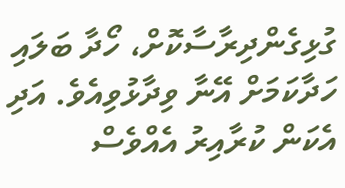ގުޅިގެންދިރާސާކޮށް، ހޯދާ ބަލައި ހަދާކަމަށް އޭނާ ވިދާޅުވިއެވެ. އަދި އެކަން ކުރާއިރު އެއްވެސް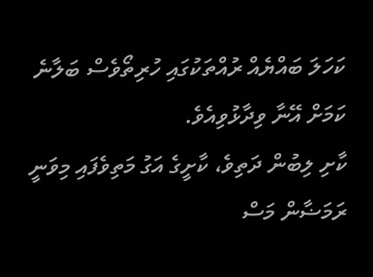ކަހަލަ ބައްޔެއް ރުއްތަކުގައި ހުރިތޯވެސް ބަލާނެ ކަމަށް އޭނާ ވިދާޅުވިއެވެ.
ކާށި ލިބުން ދަތިވެ، ކާށީގެ އަގު މަތިވެފައި މިވަނީ ރަމަޟާން މަސް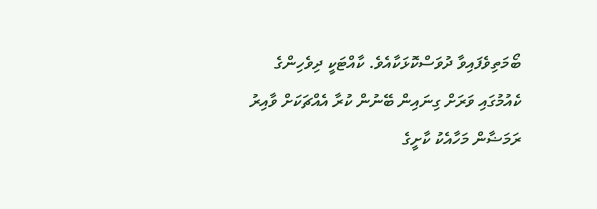ބޯމަތިވެފައިވާ ދުވަސްކޮޅަކާއެވެ. ކާއްޓަކީ ދިވެހިންގެ ކެއުމުގައި ވަރަށް ގިނައިން ބޭނުން ކުރާ އެއްޗަކަށް ވާއިރު ރަމަޟާން މަހާއެކު ކާށީގެ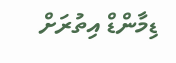ޑިމާންޑް އިތުރަށް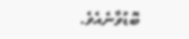ބޮޑުވާނެއެވެ.